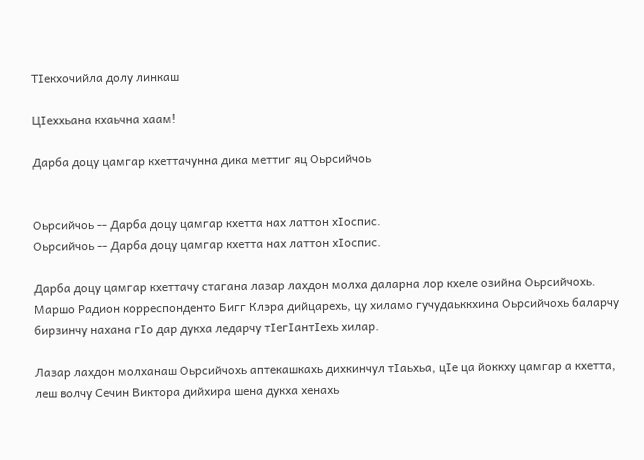ТIекхочийла долу линкаш

ЦIеххьана кхаьчна хаам!

Дарба доцу цамгар кхеттачунна дика меттиг яц Оьрсийчоь


Оьрсийчоь -- Дарба доцу цамгар кхетта нах латтон хIоспис.
Оьрсийчоь -- Дарба доцу цамгар кхетта нах латтон хIоспис.

Дарба доцу цамгар кхеттачу стагана лазар лахдон молха даларна лор кхеле озийна Оьрсийчохь. Маршо Радион корреспонденто Бигг Клэра дийцарехь, цу хиламо гучудаьккхина Оьрсийчохь баларчу бирзинчу нахана гIо дар дукха ледарчу тIегIантIехь хилар.

Лазар лахдон молханаш Оьрсийчохь аптекашкахь дихкинчул тIаьхьа, цIе ца йоккху цамгар а кхетта, леш волчу Сечин Виктора дийхира шена дукха хенахь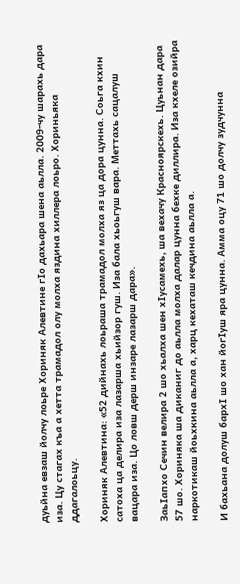дуьйна евзаш йолчу лоьре Хориняк Алевтине гIо дахьара шена аьлла. 2009-чу шарахь дара иза. Цу стагах къа а хетта трамадол олу молха яздина хиллера лоьро. Хориньяка ддагалоьцу.

Хориняк Алевтина: «52 дийнахь лоьраша трамадол молха яз ца дора цунна. Соьга кхин сатоха ца делира иза лазарша хьийзор гуш. Иза бала хьоьгуш вара. Меттахь сацалуш вацара иза. Цо ловш дерш инзаре лазарш дара».

ЗаьIапхо Сечин велира 2 шо хьалха шен хIусамехь, ша вехачу Красноярскехь. Цуьнан дара 57 шо. Хориняка ша диканиг до аьлла молха далар цунна бехке диллира. Иза кхеле озийра наркотикаш йоьхкина аьлла а, харц кехаташ кечдина аьлла а.

И бахьана долуш бархI шо хан йогIуш яра цунна. Амма оцу 71 шо долчу зудчунна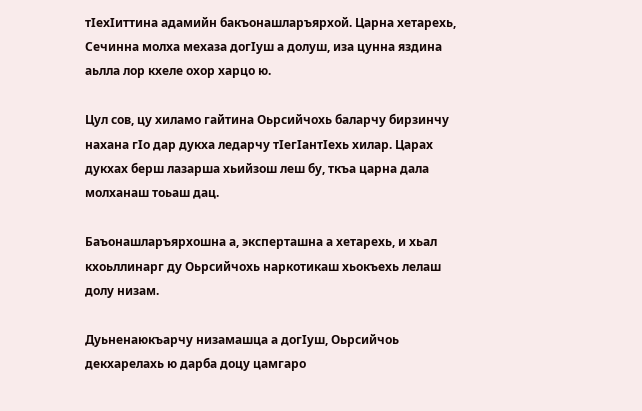тIехIиттина адамийн бакъонашларъярхой. Царна хетарехь, Сечинна молха мехаза догIуш а долуш, иза цунна яздина аьлла лор кхеле охор харцо ю.

Цул сов, цу хиламо гайтина Оьрсийчохь баларчу бирзинчу нахана гIо дар дукха ледарчу тIегIантIехь хилар. Царах дукхах берш лазарша хьийзош леш бу, ткъа царна дала молханаш тоьаш дац.

Баъонашларъярхошна а, эксперташна а хетарехь, и хьал кхоьллинарг ду Оьрсийчохь наркотикаш хьокъехь лелаш долу низам.

Дуьненаюкъарчу низамашца а догIуш, Оьрсийчоь декхарелахь ю дарба доцу цамгаро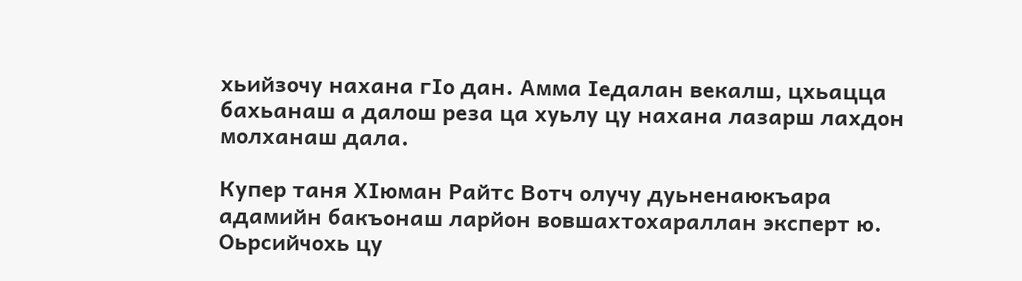хьийзочу нахана гIо дан. Амма Iедалан векалш, цхьацца бахьанаш а далош реза ца хуьлу цу нахана лазарш лахдон молханаш дала.

Купер таня ХIюман Райтс Вотч олучу дуьненаюкъара адамийн бакъонаш ларйон вовшахтохараллан эксперт ю. Оьрсийчохь цу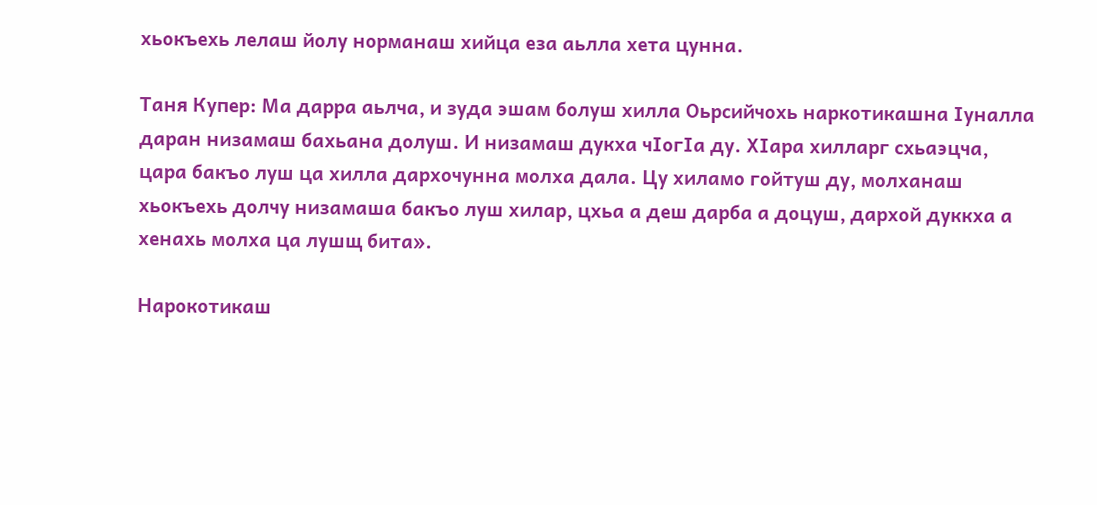хьокъехь лелаш йолу норманаш хийца еза аьлла хета цунна.

Таня Купер: Ма дарра аьлча, и зуда эшам болуш хилла Оьрсийчохь наркотикашна Iуналла даран низамаш бахьана долуш. И низамаш дукха чIогIа ду. ХIара хилларг схьаэцча, цара бакъо луш ца хилла дархочунна молха дала. Цу хиламо гойтуш ду, молханаш хьокъехь долчу низамаша бакъо луш хилар, цхьа а деш дарба а доцуш, дархой дуккха а хенахь молха ца лушщ бита».

Нарокотикаш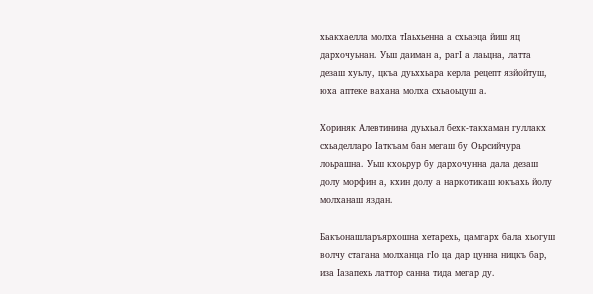хьакхаелла молха тIаьхьенна а схьаэца йиш яц дархочуьнан. Уьш даиман а, рагI а лаьцна, латта дезаш хуьлу, цкъа дуьххьара керла рецепт язйойтуш, юха аптеке вахана молха схьаоьцуш а.

Хориняк Алевтинина дуьхьал бехк-такхаман гуллакх схьаделларо Iаткъам бан мегаш бу Оьрсийчура лоьрашна. Уьш кхоьрур бу дархочунна дала дезаш долу морфин а, кхин долу а наркотикаш юкъахь йолу молханаш яздан.

Бакъонашларъярхошна хетарехь, цамгарх бала хьогуш волчу стагана молханца гIо ца дар цунна ницкъ бар, иза Iазапехь латтор санна тида мегар ду.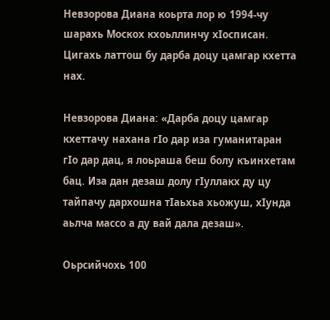Невзорова Диана коьрта лор ю 1994-чу шарахь Москох кхоьллинчу хIосписан. Цигахь латтош бу дарба доцу цамгар кхетта нах.

Невзорова Диана: «Дарба доцу цамгар кхеттачу нахана гIо дар иза гуманитаран гIо дар дац, я лоьраша беш болу къинхетам бац. Иза дан дезаш долу гIуллакх ду цу тайпачу дархошна тIаьхьа хьожуш, хIунда аьлча массо а ду вай дала дезаш».

Оьрсийчохь 100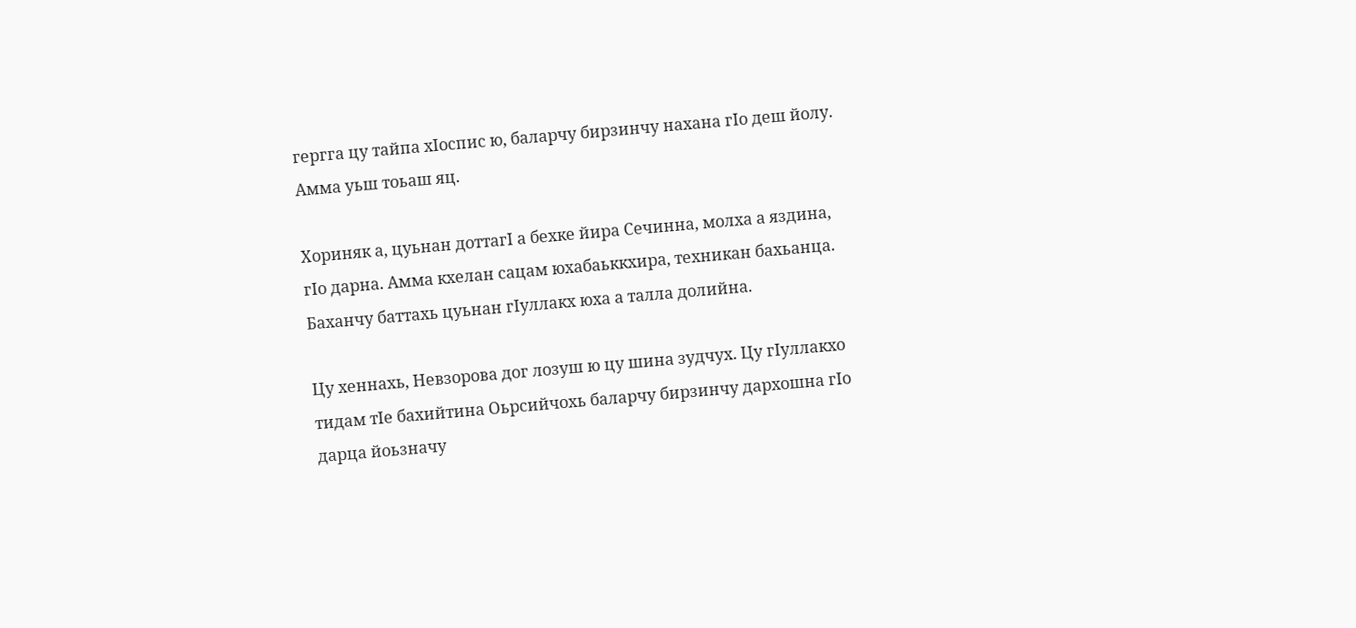гергга цу тайпа хIоспис ю, баларчу бирзинчу нахана гIо деш йолу. Амма уьш тоьаш яц.

Хориняк а, цуьнан доттагI а бехке йира Сечинна, молха а яздина, гIо дарна. Амма кхелан сацам юхабаьккхира, техникан бахьанца. Баханчу баттахь цуьнан гIуллакх юха а талла долийна.

Цу хеннахь, Невзорова дог лозуш ю цу шина зудчух. Цу гIуллакхо тидам тIе бахийтина Оьрсийчохь баларчу бирзинчу дархошна гIо дарца йоьзначу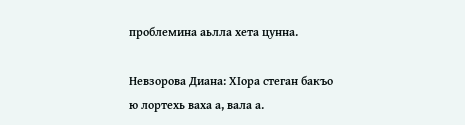проблемина аьлла хета цунна.

Невзорова Диана: ХIора стеган бакъо ю лортехь ваха а, вала а.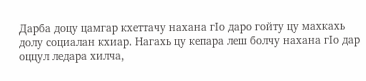Дарба доцу цамгар кхеттачу нахана гIо даро гойту цу махкахь долу социалан кхиар. Нагахь цу кепара леш болчу нахана гIо дар оццул ледара хилча,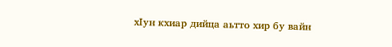хIун кхиар дийца аьтто хир бу вайн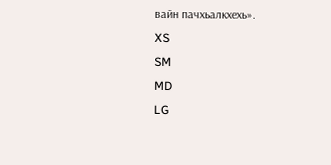вайн пачхьалкхехь».
XS
SM
MD
LG